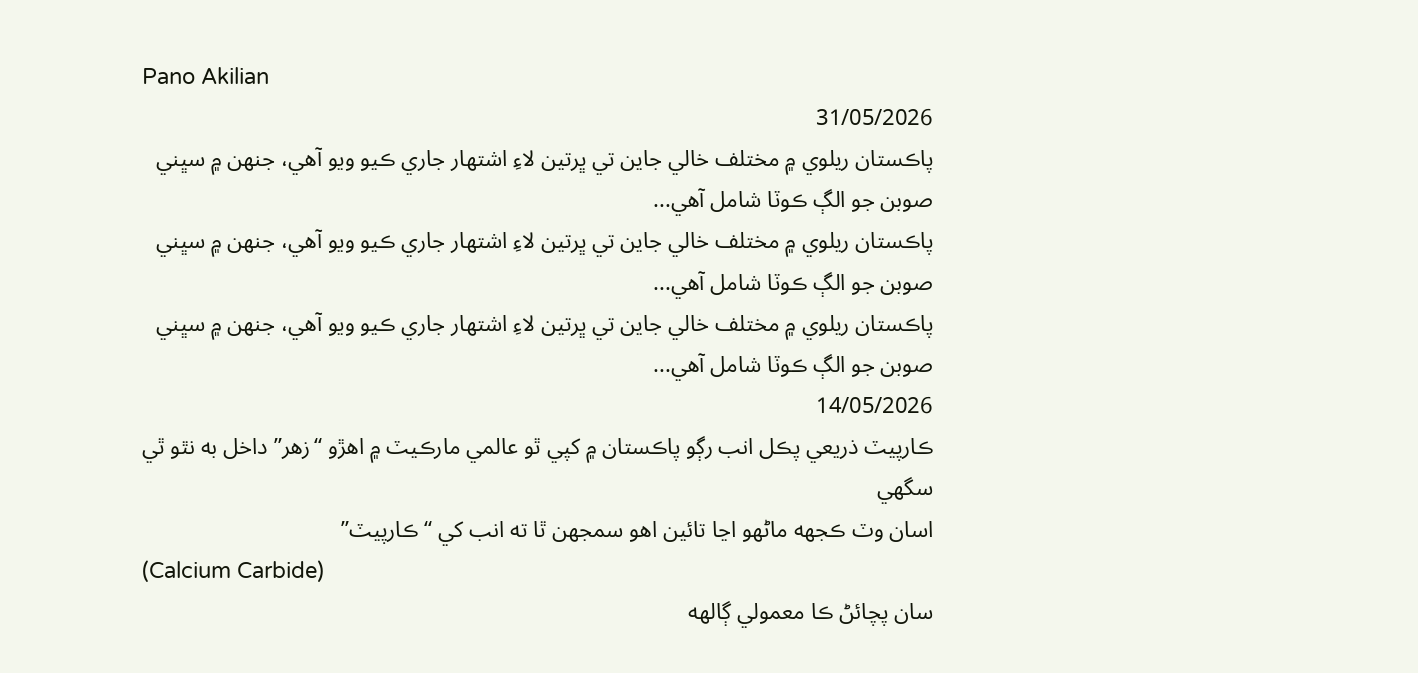Pano Akilian
31/05/2026
پاڪستان ريلوي ۾ مختلف خالي جاين تي ڀرتين لاءِ اشتهار جاري ڪيو ويو آهي، جنهن ۾ سڀني صوبن جو الڳ ڪوٽا شامل آهي...
پاڪستان ريلوي ۾ مختلف خالي جاين تي ڀرتين لاءِ اشتهار جاري ڪيو ويو آهي، جنهن ۾ سڀني صوبن جو الڳ ڪوٽا شامل آهي...
پاڪستان ريلوي ۾ مختلف خالي جاين تي ڀرتين لاءِ اشتهار جاري ڪيو ويو آهي، جنهن ۾ سڀني صوبن جو الڳ ڪوٽا شامل آهي...
14/05/2026
ڪارپيٽ ذريعي پڪل انب رڳو پاڪستان ۾ کپي ٿو عالمي مارڪيٽ ۾ اهڙو “زهر” داخل به نٿو ٿي سگهي
اسان وٽ ڪجهه ماڻهو اڃا تائين اهو سمجهن ٿا ته انب کي “ڪارپيٽ”
(Calcium Carbide)
سان پچائڻ ڪا معمولي ڳالهه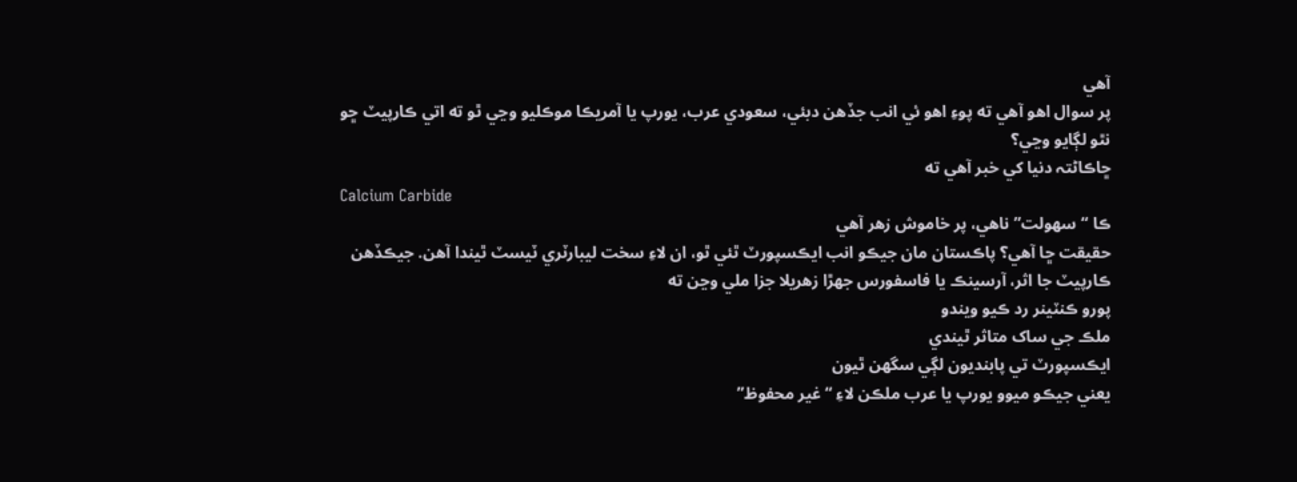آهي
پر سوال اهو آهي ته پوءِ اهو ئي انب جڏهن دبئي، سعودي عرب، يورپ يا آمريڪا موڪليو وڃي ٿو ته اتي ڪارپيٽ ڇو نٿو لڳايو وڃي؟
ڇاڪاڻتہ دنيا کي خبر آهي ته
Calcium Carbide
ڪا “سهولت” ناهي، پر خاموش زهر آهي
حقيقت ڇا آهي؟ پاڪستان مان جيڪو انب ايڪسپورٽ ٿئي ٿو، ان لاءِ سخت ليبارٽري ٽيسٽ ٿيندا آهن. جيڪڏهن ڪارپيٽ جا اثر، آرسينڪ يا فاسفورس جهڙا زهريلا جزا ملي وڃن ته
پورو ڪنٽينر رد ڪيو ويندو
ملڪ جي ساک متاثر ٿيندي
ايڪسپورٽ تي پابنديون لڳي سگهن ٿيون
يعني جيڪو ميوو يورپ يا عرب ملڪن لاءِ “غير محفوظ”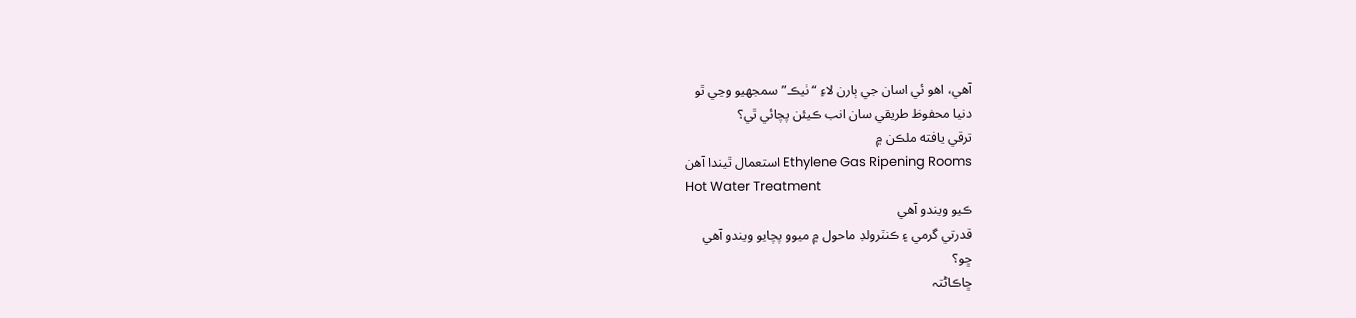آهي، اهو ئي اسان جي ٻارن لاءِ “ٺيڪ” سمجهيو وڃي ٿو
دنيا محفوظ طريقي سان انب ڪيئن پچائي ٿي؟
ترقي يافته ملڪن ۾
Ethylene Gas Ripening Rooms استعمال ٿيندا آهن
Hot Water Treatment
ڪيو ويندو آهي
قدرتي گرمي ۽ ڪنٽرولڊ ماحول ۾ ميوو پچايو ويندو آهي
ڇو؟
ڇاڪاڻتہ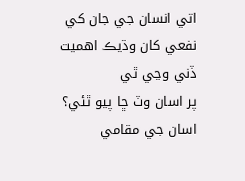اتي انسان جي جان کي نفعي کان وڌيڪ اهميت ڏني وڃي ٿي
پر اسان وٽ ڇا پيو ٿئي؟ اسان جي مقامي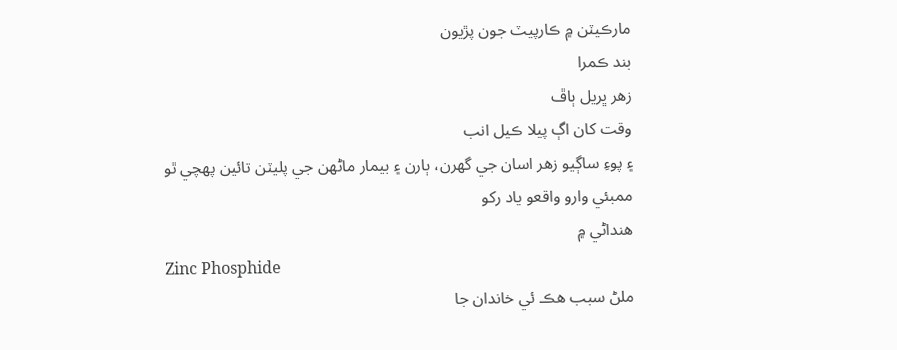مارڪيٽن ۾ ڪارپيٽ جون پڙيون
بند ڪمرا
زهر ڀريل ٻاڦ
وقت کان اڳ پيلا ڪيل انب
۽ پوءِ ساڳيو زهر اسان جي گهرن، ٻارن ۽ بيمار ماڻهن جي پليٽن تائين پهچي ٿو
ممبئي وارو واقعو ياد رکو
هنداڻي ۾
Zinc Phosphide
ملڻ سبب هڪ ئي خاندان جا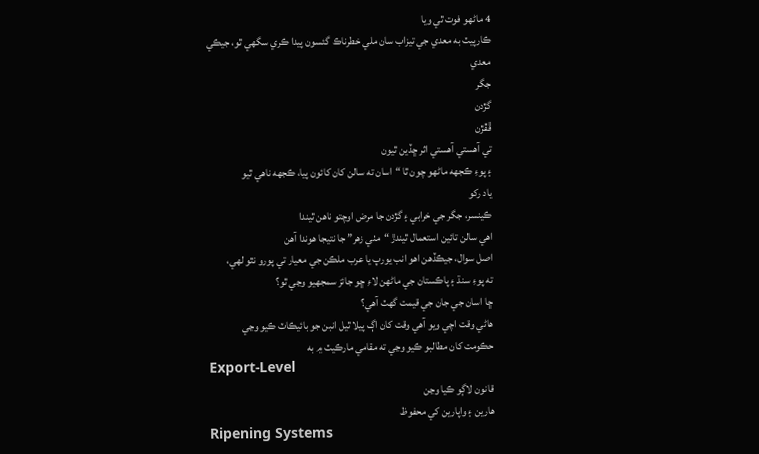4 ماڻهو فوت ٿي ويا
ڪارپيٽ به معدي جي تيزاب سان ملي خطرناڪ گئسون پيدا ڪري سگهي ٿو، جيڪي
معدي
جگر
گڙدن
ڦڦڙن
تي آهستي آهستي اثر ڇڏين ٿيون
۽ پوءِ ڪجهه ماڻهو چون ٿا “اسان ته سالن کان کائون پيا، ڪجهه ناهي ٿيو
ياد رکو
ڪينسر، جگر جي خرابي ۽ گڙدن جا مرض اوچتو ناهن ٿيندا
اهي سالن تائين استعمال ٿيندڙ “مٺي زهر” جا نتيجا هوندا آهن
اصل سوال، جيڪڏهن اهو انب يورپ يا عرب ملڪن جي معيار تي پورو نٿو لهي،
ته پوءِ سنڌ ۽ پاڪستان جي ماڻهن لاءِ ڇو جائز سمجهيو وڃي ٿو؟
ڇا اسان جي جان جي قيمت گهٽ آهي؟
هاڻي وقت اچي ويو آهي وقت کان اڳ پيلا ٿيل انبن جو بائيڪاٽ ڪيو وڃي
حڪومت کان مطالبو ڪيو وڃي ته مقامي مارڪيٽ ۾ به
Export-Level
قانون لاڳو ڪيا وڃن
هارين ۽ واپارين کي محفوظ
Ripening Systems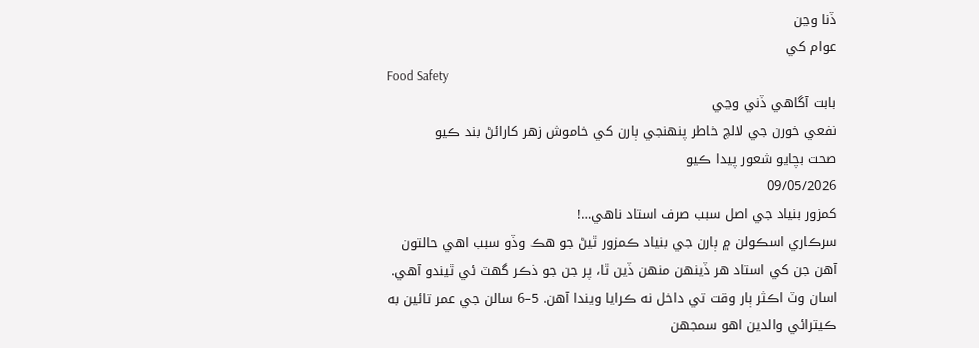ڏنا وڃن
عوام کي
Food Safety
بابت آگاهي ڏني وڃي
نفعي خورن جي لالچ خاطر پنهنجي ٻارن کي خاموش زهر کارائڻ بند ڪيو
صحت بچايو شعور پيدا ڪيو
09/05/2026
کمزور بنياد جي اصل سبب صرف استاد ناهي…!
سرڪاري اسڪولن ۾ ٻارن جي بنياد ڪمزور ٿيڻ جو هڪ وڏو سبب اهي حالتون آهن جن کي استاد هر ڏينهن منهن ڏين ٿا، پر جن جو ذڪر گهٽ ئي ٿيندو آهي.
اسان وٽ اڪثر ٻار وقت تي داخل نه ڪرايا ويندا آهن. 5–6 سالن جي عمر تائين به ڪيترائي والدين اهو سمجهن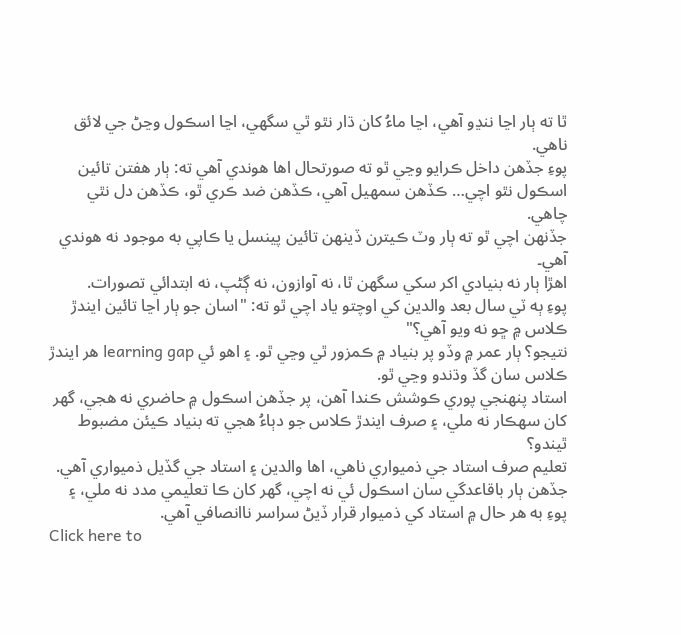ٿا ته ٻار اڃا ننڍو آهي، اڃا ماءُ کان ڌار نٿو ٿي سگهي، اڃا اسڪول وڃڻ جي لائق ناهي.
پوءِ جڏهن داخل ڪرايو وڃي ٿو ته صورتحال اها هوندي آهي ته: ٻار هفتن تائين اسڪول نٿو اچي… ڪڏهن سمهيل آهي، ڪڏهن ضد ڪري ٿو، ڪڏهن دل نٿي چاهي.
جڏنھن اچي ٿو ته ٻار وٽ ڪيترن ڏينهن تائين پينسل يا ڪاپي به موجود نه هوندي آهي۔
اهڙا ٻار نه بنيادي اکر سکي سگهن ٿا، نه آوازون، نه ڳڻپ، نه ابتدائي تصورات.
پوءِ ٻه ٽي سال بعد والدين کي اوچتو ياد اچي ٿو ته: "اسان جو ٻار اڃا تائين ايندڙ ڪلاس ۾ ڇو نه ويو آهي؟"
نتيجو؟ ٻار عمر ۾ وڏو پر بنياد ۾ ڪمزور ٿي وڃي ٿو. ۽ اهو ئي learning gap هر ايندڙ ڪلاس سان گڏ وڌندو وڃي ٿو.
استاد پنهنجي پوري ڪوشش ڪندا آهن، پر جڏهن اسڪول ۾ حاضري نه هجي، گهر کان سهڪار نه ملي، ۽ صرف ايندڙ ڪلاس جو دٻاءُ هجي ته بنياد ڪيئن مضبوط ٿيندو؟
تعليم صرف استاد جي ذميواري ناهي، اها والدين ۽ استاد جي گڏيل ذميواري آهي. جڏهن ٻار باقاعدگي سان اسڪول ئي نه اچي، گهر کان ڪا تعليمي مدد نه ملي، ۽ پوءِ به هر حال ۾ استاد کي ذميوار قرار ڏيڻ سراسر ناانصافي آهي.
Click here to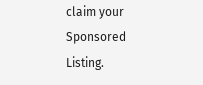claim your Sponsored Listing.